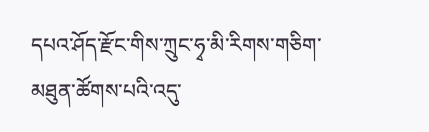དཔའ་ཤོད་རྫོང་གིས་ཀྲུང་ཧྭ་མི་རིགས་གཅིག་མཐུན་ཚོགས་པའི་འདུ་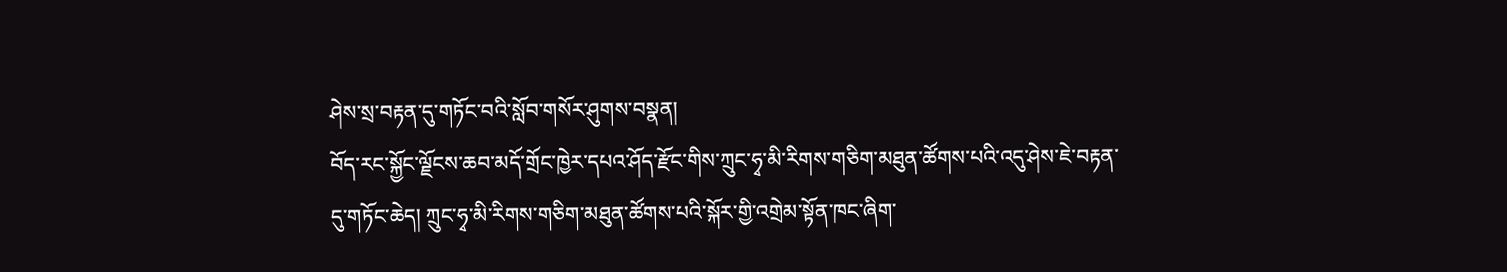ཤེས་སྲ་བརྟན་དུ་གཏོང་བའི་སློབ་གསོར་ཤུགས་བསྣན།
བོད་རང་སྐྱོང་ལྗོངས་ཆབ་མདོ་གྲོང་ཁྱེར་དཔའ་ཤོད་རྫོང་གིས་ཀྲུང་ཧྭ་མི་རིགས་གཅིག་མཐུན་ཚོགས་པའི་འདུ་ཤེས་ཇེ་བརྟན་དུ་གཏོང་ཆེད། ཀྲུང་ཧྭ་མི་རིགས་གཅིག་མཐུན་ཚོགས་པའི་སྐོར་གྱི་འགྲེམ་སྟོན་ཁང་ཞིག་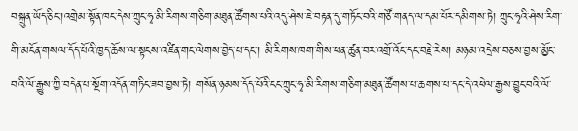བསྐྲུན་ཡོད་ཅིང་།འགྲེམ་སྟོན་ཁང་དེས་ཀྲུང་ཧྭ་མི་རིགས་གཅིག་མཐུན་ཚོགས་པའི་འདུ་ཤེས་ཇེ་བརྟན་དུ་གཏོང་བའི་གཙོ་གནད་ལ་དམ་པོར་དམིགས་ཏེ། ཀྲུང་ཧྭའི་ཤེས་རིག་གི་མངོན་གསལ་དོད་པོའི་ཁྱད་ཆོས་ལ་སྟངས་འཛིན་གང་ལེགས་བྱེད་པ་དང་། མི་རིགས་ཁག་གིས་ཕན་ཚུན་བར་འགྲོ་འོང་དང་བརྗེ་རེས། མཉམ་འདྲེས་བཅས་བྱས་མྱོང་བའི་ལོ་རྒྱུས་ཀྱི་བདེན་པ་སྔོག་འདོན་གཏིང་ཟབ་བྱས་ཏེ། གསོན་ཉམས་དོད་པོའི་ངང་ཀྲུང་ཧྭ་མི་རིགས་གཅིག་མཐུན་ཚོགས་པ་ཆགས་པ་དང་དེ་འཕེལ་རྒྱས་བྱུང་བའི་ལོ་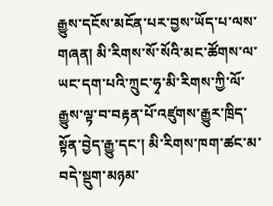རྒྱུས་དངོས་མངོན་པར་བྱས་ཡོད་པ་ལས་གཞན། མི་རིགས་སོ་སོའི་མང་ཚོགས་ལ་ཡང་དག་པའི་ཀྲུང་ཧྭ་མི་རིགས་ཀྱི་ལོ་རྒྱུས་ལྟ་བ་བརྟན་པོ་འཛུགས་རྒྱུར་ཁྲིད་སྟོན་བྱེད་རྒྱུ་དང་། མི་རིགས་ཁག་ཚང་མ་བདེ་སྡུག་མཉམ་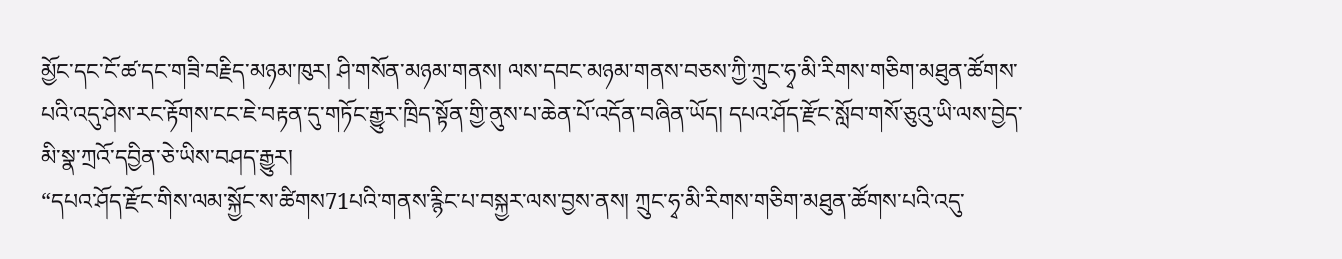མྱོང་དང་ངོ་ཚ་དང་གཟི་བརྗིད་མཉམ་ཁུར། ཤི་གསོན་མཉམ་གནས། ལས་དབང་མཉམ་གནས་བཅས་ཀྱི་ཀྲུང་ཧྭ་མི་རིགས་གཅིག་མཐུན་ཚོགས་པའི་འདུ་ཤེས་རང་རྟོགས་ངང་ཇེ་བརྟན་དུ་གཏོང་རྒྱུར་ཁྲིད་སྟོན་གྱི་ནུས་པ་ཆེན་པོ་འདོན་བཞིན་ཡོད། དཔའ་ཤོད་རྫོང་སློབ་གསོ་ཅུའུ་ཡི་ལས་བྱེད་མི་སྣ་ཀྲའོ་དབྱིན་ཅེ་ཡིས་བཤད་རྒྱུར།
“དཔའ་ཤོད་རྫོང་གིས་ལམ་སྐྱོང་ས་ཚིགས71པའི་གནས་རྙིང་པ་བསྐྱར་ལས་བྱས་ནས། ཀྲུང་ཧྭ་མི་རིགས་གཅིག་མཐུན་ཚོགས་པའི་འདུ་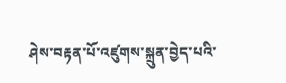ཤེས་བརྟན་པོ་འཛུགས་སྐྲུན་བྱེད་པའི་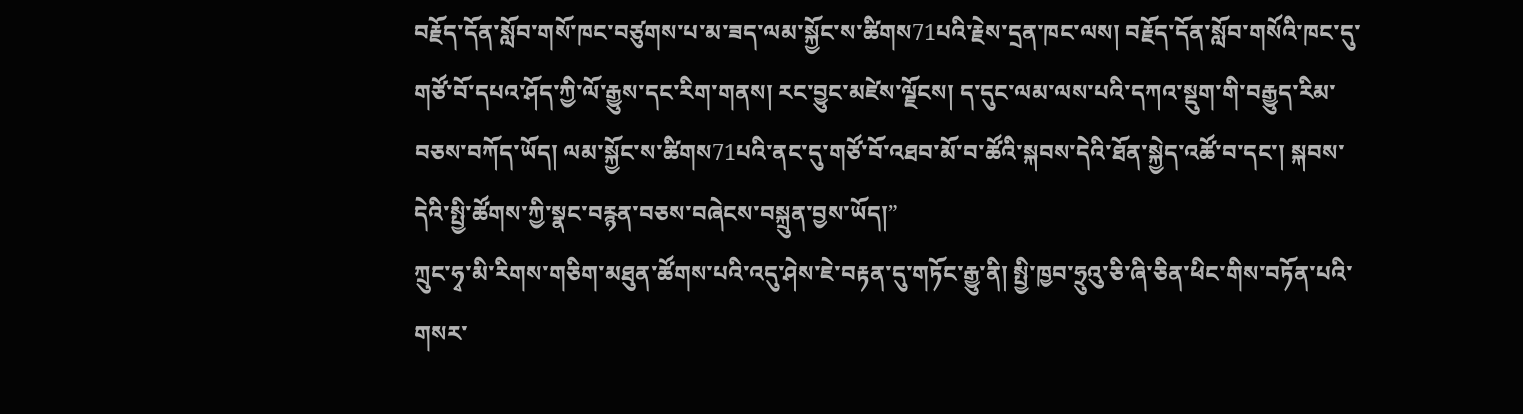བརྗོད་དོན་སློབ་གསོ་ཁང་བཙུགས་པ་མ་ཟད་ལམ་སྐྱོང་ས་ཚིགས71པའི་རྗེས་དྲན་ཁང་ལས། བརྗོད་དོན་སློབ་གསོའི་ཁང་དུ་གཙོ་བོ་དཔའ་ཤོད་ཀྱི་ལོ་རྒྱུས་དང་རིག་གནས། རང་བྱུང་མཛེས་ལྗོངས། ད་དུང་ལམ་ལས་པའི་དཀའ་སྡུག་གི་བརྒྱུད་རིམ་བཅས་བཀོད་ཡོད། ལམ་སྐྱོང་ས་ཚིགས71པའི་ནང་དུ་གཙོ་བོ་འཐབ་མོ་བ་ཚོའི་སྐབས་དེའི་ཐོན་སྐྱེད་འཚོ་བ་དང་། སྐབས་དེའི་སྤྱི་ཚོགས་ཀྱི་སྣང་བརྙན་བཅས་བཞེངས་བསྐྲུན་བྱས་ཡོད།”
ཀྲུང་ཧྭ་མི་རིགས་གཅིག་མཐུན་ཚོགས་པའི་འདུ་ཤེས་ཇེ་བརྟན་དུ་གཏོང་རྒྱུ་ནི། སྤྱི་ཁྱབ་ཧྲུའུ་ཅི་ཞི་ཅིན་ཕིང་གིས་བཏོན་པའི་གསར་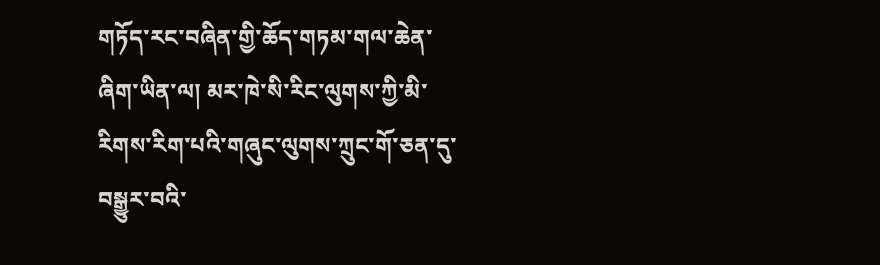གཏོད་རང་བཞིན་གྱི་ཆོད་གཏམ་གལ་ཆེན་ཞིག་ཡིན་ལ། མར་ཁེ་སི་རིང་ལུགས་ཀྱི་མི་རིགས་རིག་པའི་གཞུང་ལུགས་ཀྲུང་གོ་ཅན་དུ་བསྒྱུར་བའི་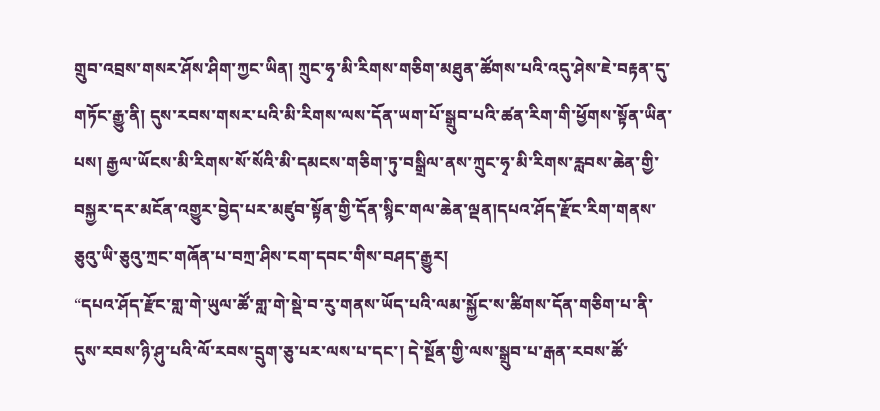གྲུབ་འབྲས་གསར་ཤོས་ཤིག་ཀྱང་ཡིན། ཀྲུང་ཧྭ་མི་རིགས་གཅིག་མཐུན་ཚོགས་པའི་འདུ་ཤེས་ཇེ་བརྟན་དུ་གཏོང་རྒྱུ་ནི། དུས་རབས་གསར་པའི་མི་རིགས་ལས་དོན་ཡག་པོ་སྒྲུབ་པའི་ཚན་རིག་གི་ཕྱོགས་སྟོན་ཡིན་པས། རྒྱལ་ཡོངས་མི་རིགས་སོ་སོའི་མི་དམངས་གཅིག་ཏུ་བསྒྲིལ་ནས་ཀྲུང་ཧྭ་མི་རིགས་རླབས་ཆེན་གྱི་བསྐྱར་དར་མངོན་འགྱུར་བྱེད་པར་མཛུབ་སྟོན་གྱི་དོན་སྙིང་གལ་ཆེན་ལྡན།དཔའ་ཤོད་རྫོང་རིག་གནས་ཅུའུ་ཡི་ཅུའུ་ཀྲང་གཞོན་པ་བཀྲ་ཤིས་ངག་དབང་གིས་བཤད་རྒྱུར།
“དཔའ་ཤོད་རྫོང་གླ་གེ་ཡུལ་ཚོ་གླ་གེ་སྡེ་བ་རུ་གནས་ཡོད་པའི་ལམ་སྐྱོང་ས་ཚིགས་དོན་གཅིག་པ་ནི་དུས་རབས་ཉི་ཤུ་པའི་ལོ་རབས་དྲུག་ཅུ་པར་ལས་པ་དང་། དེ་སྔོན་གྱི་ལས་སྒྲུབ་པ་རྒན་རབས་ཚོ་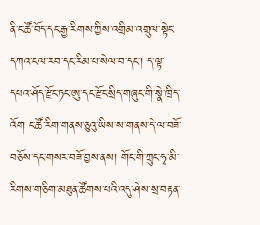ནི་ང་ཚོ་བོད་དང་རྒྱ་རིགས་ཀྱིས་འགྲིམ་འགྲུལ་སྟེང་དཀའ་ངལ་རབ་དང་རིམ་པ་སེལ་བ་དང་། ད་ལྟ་དཔའ་ཤོད་རྫོང་ཏང་ཨུ་དང་རྫོང་སྲིད་གཞུང་གི་སྣེ་ཁྲིད་འོག ང་ཚོ་རིག་གནས་ཅུའུ་ཡིས་ས་གནས་དེ་ལ་བཟོ་བཅོས་དང་གསར་བཟོ་བྱས་ནས། གོང་གི་ཀྲུང་ཧྭ་མི་རིགས་གཅིག་མཐུན་ཚོགས་པའི་འདུ་ཤེས་སྲ་བརྟན་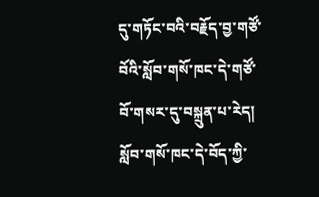དུ་གཏོང་བའི་བརྗོད་བྱ་གཙོ་བོའི་སློབ་གསོ་ཁང་དེ་གཙོ་བོ་གསར་དུ་བསྐྲུན་པ་རེད། སློབ་གསོ་ཁང་དེ་བོད་ཀྱི་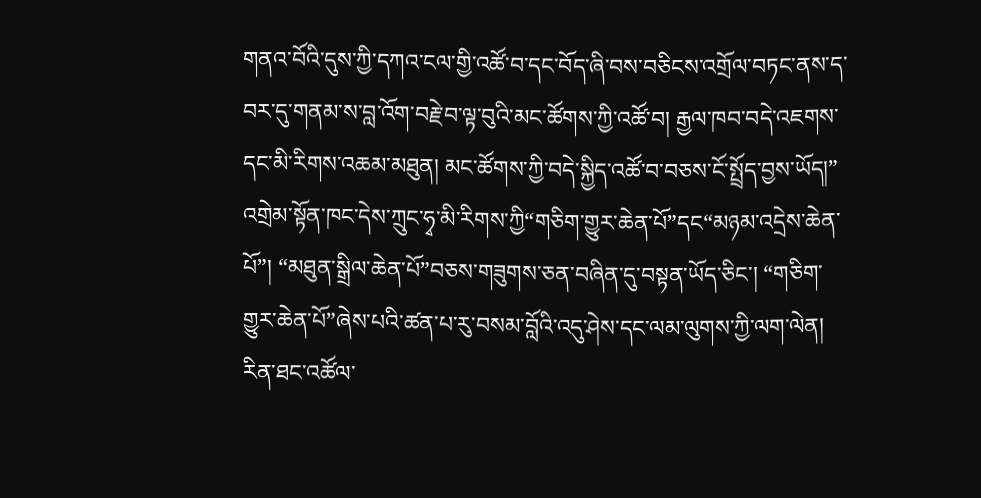གནའ་བོའི་དུས་ཀྱི་དཀའ་ངལ་གྱི་འཚོ་བ་དང་བོད་ཞི་བས་བཅིངས་འགྲོལ་བཏང་ནས་ད་བར་དུ་གནམ་ས་བླ་འོག་བརྗེ་བ་ལྟ་བུའི་མང་ཚོགས་ཀྱི་འཚོ་བ། རྒྱལ་ཁབ་བདེ་འཇགས་དང་མི་རིགས་འཆམ་མཐུན། མང་ཚོགས་ཀྱི་བདེ་སྐྱིད་འཚོ་བ་བཅས་ངོ་སྤྲོད་བྱས་ཡོད།”
འགྲེམ་སྟོན་ཁང་དེས་ཀྲུང་ཧྭ་མི་རིགས་ཀྱི“གཅིག་གྱུར་ཆེན་པོ”དང“མཉམ་འདྲེས་ཆེན་པོ”། “མཐུན་སྒྲིལ་ཆེན་པོ”བཅས་གཟུགས་ཅན་བཞིན་དུ་བསྟན་ཡོད་ཅིང་། “གཅིག་གྱུར་ཆེན་པོ”ཞེས་པའི་ཚན་པ་རུ་བསམ་བློའི་འདུ་ཤེས་དང་ལམ་ལུགས་ཀྱི་ལག་ལེན། རིན་ཐང་འཚོལ་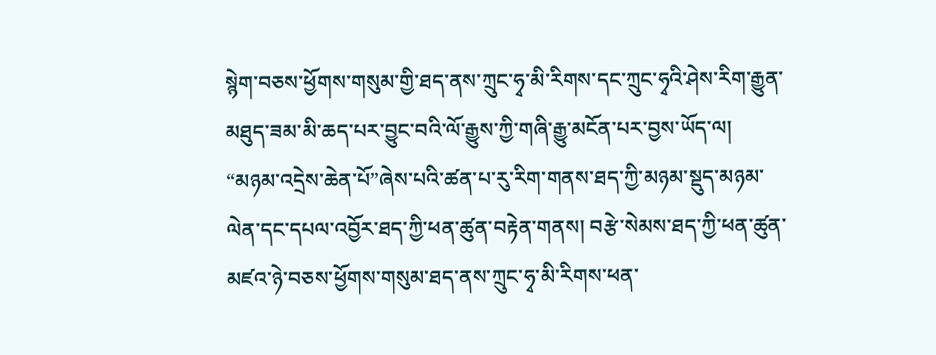སྙེག་བཅས་ཕྱོགས་གསུམ་གྱི་ཐད་ནས་ཀྲུང་ཧྭ་མི་རིགས་དང་ཀྲུང་ཧྭའི་ཤེས་རིག་རྒྱུན་མཐུད་ཟམ་མི་ཆད་པར་བྱུང་བའི་ལོ་རྒྱུས་ཀྱི་གཞི་རྒྱུ་མངོན་པར་བྱས་ཡོད་ལ། “མཉམ་འདྲེས་ཆེན་པོ”ཞེས་པའི་ཚན་པ་རུ་རིག་གནས་ཐད་ཀྱི་མཉམ་སྡུད་མཉམ་ལེན་དང་དཔལ་འབྱོར་ཐད་ཀྱི་ཕན་ཚུན་བརྟེན་གནས། བརྩེ་སེམས་ཐད་ཀྱི་ཕན་ཚུན་མཛའ་ཉེ་བཅས་ཕྱོགས་གསུམ་ཐད་ནས་ཀྲུང་ཧྭ་མི་རིགས་ཕན་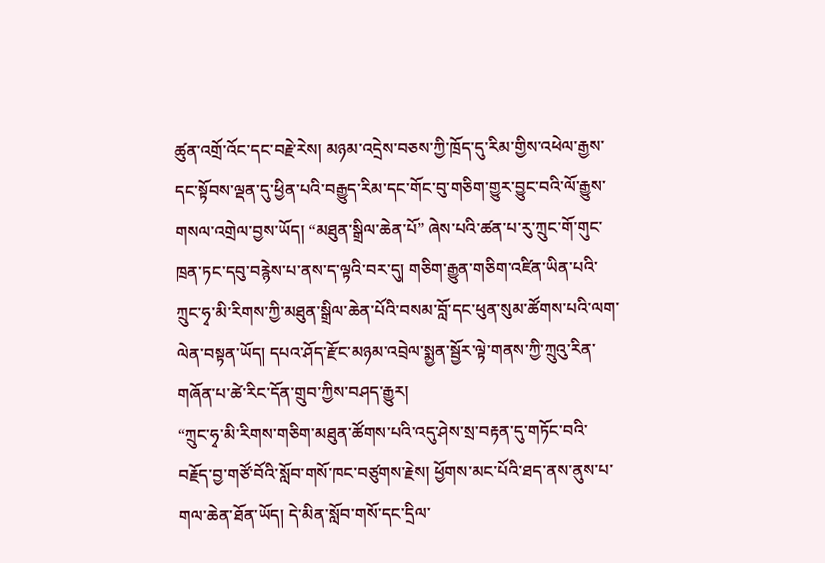ཚུན་འགྲོ་འོང་དང་བརྗེ་རེས། མཉམ་འདྲེས་བཅས་ཀྱི་ཁྲོད་དུ་རིམ་གྱིས་འཕེལ་རྒྱས་དང་སྟོབས་ལྡན་དུ་ཕྱིན་པའི་བརྒྱུད་རིམ་དང་གོང་བུ་གཅིག་གྱུར་བྱུང་བའི་ལོ་རྒྱུས་གསལ་འགྲེལ་བྱས་ཡོད། “མཐུན་སྒྲིལ་ཆེན་པོ” ཞེས་པའི་ཚན་པ་རུ་ཀྲུང་གོ་གུང་ཁྲན་ཏང་དབུ་བརྙེས་པ་ནས་ད་ལྟའི་བར་དུ། གཅིག་རྒྱུན་གཅིག་འཛིན་ཡིན་པའི་ཀྲུང་ཧྭ་མི་རིགས་ཀྱི་མཐུན་སྒྲིལ་ཆེན་པོའི་བསམ་བློ་དང་ཕུན་སུམ་ཚོགས་པའི་ལག་ལེན་བསྟན་ཡོད། དཔའ་ཤོད་རྫོང་མཉམ་འབྲེལ་སྨྱན་སྦྱོར་ལྟེ་གནས་ཀྱི་ཀྲུའུ་རིན་གཞོན་པ་ཚེ་རིང་དོན་གྲུབ་ཀྱིས་བཤད་རྒྱུར།
“ཀྲུང་ཧྭ་མི་རིགས་གཅིག་མཐུན་ཚོགས་པའི་འདུ་ཤེས་སྲ་བརྟན་དུ་གཏོང་བའི་བརྗོད་བྱ་གཙོ་བོའི་སློབ་གསོ་ཁང་བཙུགས་རྗེས། ཕྱོགས་མང་པོའི་ཐད་ནས་ནུས་པ་གལ་ཆེན་ཐོན་ཡོད། དེ་མིན་སློབ་གསོ་དང་དྲིལ་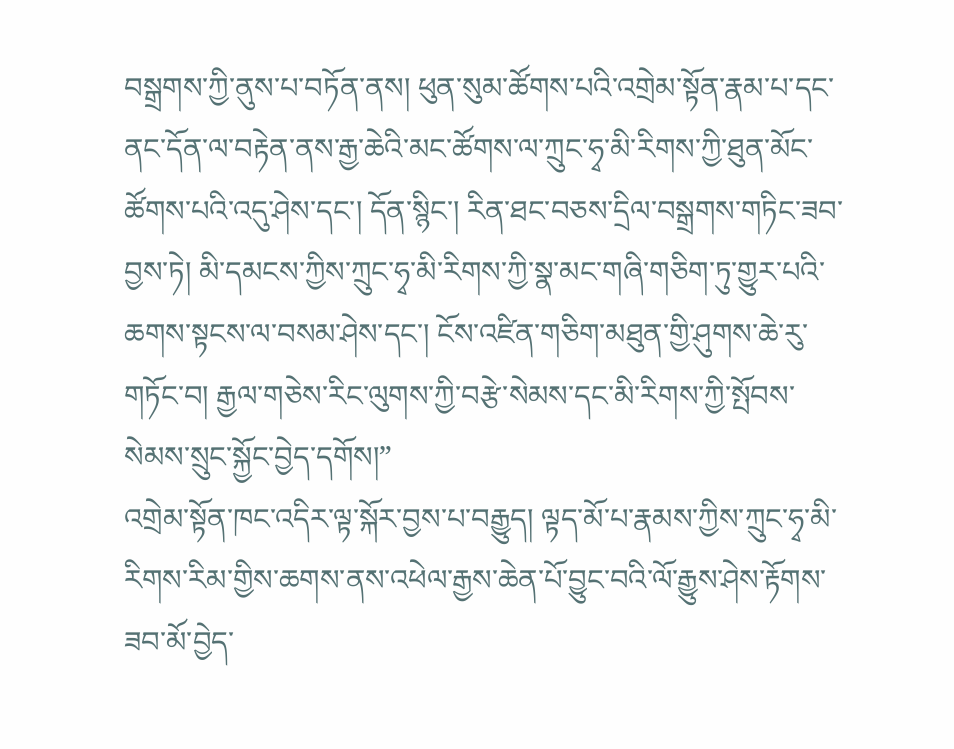བསྒྲགས་ཀྱི་ནུས་པ་བཏོན་ནས། ཕུན་སུམ་ཚོགས་པའི་འགྲེམ་སྟོན་རྣམ་པ་དང་ནང་དོན་ལ་བརྟེན་ནས་རྒྱ་ཆེའི་མང་ཚོགས་ལ་ཀྲུང་ཧྭ་མི་རིགས་ཀྱི་ཐུན་མོང་ཚོགས་པའི་འདུ་ཤེས་དང་། དོན་སྙིང་། རིན་ཐང་བཅས་དྲིལ་བསྒྲགས་གཏིང་ཟབ་བྱས་ཏེ། མི་དམངས་ཀྱིས་ཀྲུང་ཧྭ་མི་རིགས་ཀྱི་སྣ་མང་གཞི་གཅིག་ཏུ་གྱུར་པའི་ཆགས་སྟངས་ལ་བསམ་ཤེས་དང་། ངོས་འཛིན་གཅིག་མཐུན་གྱི་ཤུགས་ཆེ་རུ་གཏོང་བ། རྒྱལ་གཅེས་རིང་ལུགས་ཀྱི་བརྩེ་སེམས་དང་མི་རིགས་ཀྱི་སྤོབས་སེམས་སྲུང་སྐྱོང་བྱེད་དགོས།”
འགྲེམ་སྟོན་ཁང་འདིར་ལྟ་སྐོར་བྱས་པ་བརྒྱུད། ལྟད་མོ་པ་རྣམས་ཀྱིས་ཀྲུང་ཧྭ་མི་རིགས་རིམ་གྱིས་ཆགས་ནས་འཕེལ་རྒྱས་ཆེན་པོ་བྱུང་བའི་ལོ་རྒྱུས་ཤེས་རྟོགས་ཟབ་མོ་བྱེད་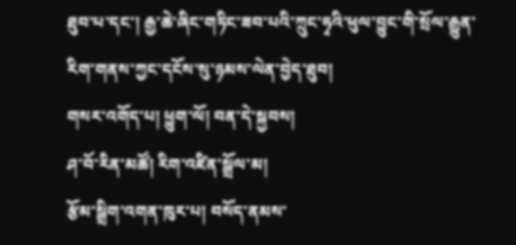ཐུབ་པ་དང་། རྒྱ་ཆེ་ཞིང་གཏིང་ཟབ་པའི་ཀྲུང་ཧྭའི་ཕུལ་བྱུང་གི་སྲོལ་རྒྱུན་རིག་གནས་ཀྱང་དངོས་སུ་ཉམས་ལེན་བྱེད་ཐུབ།
གསར་འགོད་པ། ཕྱུག་ལོ། བན་དེ་སྐྱབས།
ཤ་བོ་རིན་མཚོ། རིག་འཛིན་སྒྲོལ་མ།
རྩོམ་སྒྲིག་འགན་ཁུར་པ། བསོད་ནམས་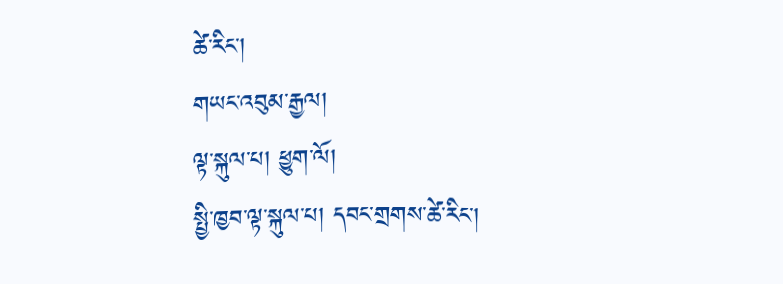ཚེ་རིང་།
གཡང་འབུམ་རྒྱལ།
ལྟ་སྐུལ་པ། ཕྱུག་ལོ།
སྤྱི་ཁྱབ་ལྟ་སྐུལ་པ། དབང་གྲགས་ཚེ་རིང་།